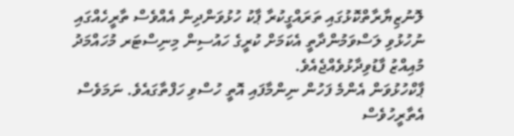ލޮނުޒިޔާރާތްކޮޅުގައި ތަރައްގީކުރާ ޕާކު ހުޅުވަންދިން އެއްވެސް ތާރީހެއްގައި ނުހުޅުވި ލަސްވަމުންދާތީ އެކަމަށް ކުރީގެ ހައުސިން މިނިސްޓަރ މުހައްމަދު މުއިއްޒު ފާޑުވިދާޅުވެއްޖެއެވެ.
ޕާކްހުޅުވަން އެންމެ ފަހުން ނިންމާފައި އޮތީ ހުސްވި ހަފްތާގައެވެ. ނަމަވެސް އެތާރީހުވެސް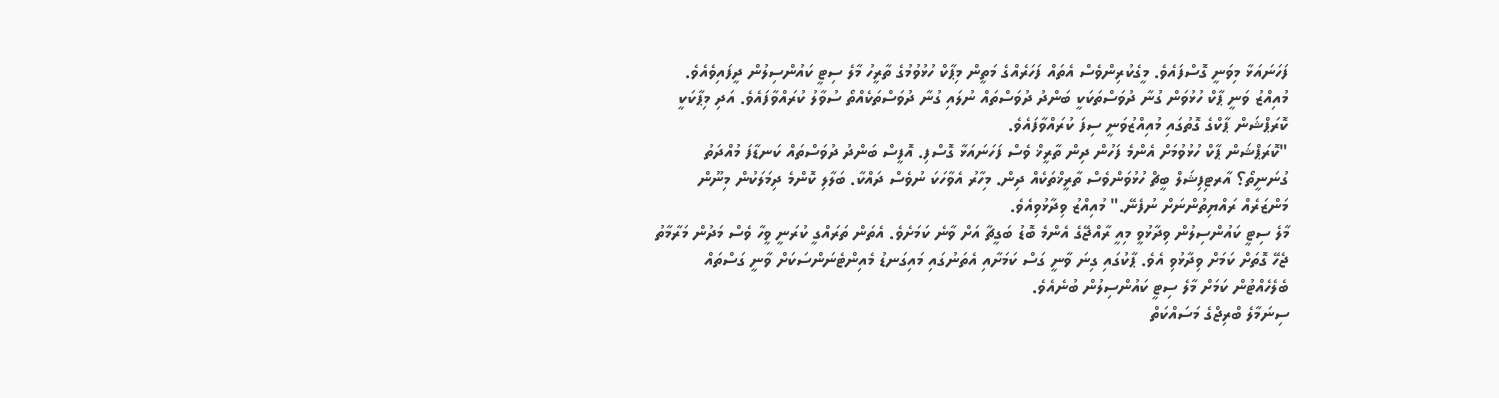ފަހަނައަޅާ މިވަނީ ގޮސްފައެވެ. މީގެކުރިންވެސް އެތައް ފަހަރެއްގެ މަތީން މިޕާކް ހުޅުވުމުގެ ތާރީހު މާލެ ސިޓީ ކައުންސިލުން ދީފައިވެއެވެ. މުއިއްޒު ވަނީ ޕާކް ހުޅުވަން ގުނާ ދުވަސްތަކަކީ ބަންދު ދުވަސްތައް ނުލައި ގުނާ ދުވަސްތަކެއްތޯ ސުވާލު ކުރައްވާފައެވެ. އަދި މިޕާކަކީ ކޮރަޕްޝަން ޕާކްގެ ގޮތުގައި މުއިއްޒުވަނީ ސިފަ ކުރައްވާފައެވެ.
"ކޮރަޕްޝަން ޕާކް ހުޅުވުމަށް އެންމެ ފަހުން ދިން ތާރީޚް ވެސް ފަހަނައަޅާ ގޮސްފި. އޮފީސް ބަންދު ދުވަސްތައް ކަނޑާފަ މުއްދަތު ގުނަނީތޯ؟ އާރޓިފިޝަލް ބީޗް ހުޅުވަންވެސް ތާރީޚްތަކެއް ދިން. މިހާރު އެވާހަކަ ނުވެސް ދައްކާ. ބަލާލި ކޮންމެ ދިމަލަކުން މިނޫން މަންޒަރެއް ރައްޔިތުންނަށް ނުފެނޭ." މުއިއްޒު ވިދާޅުވިއެވެ.
މާލެ ސިޓީ ކައުންސިލުން ވިދާޅުވީ މިއީ ރާއްޖޭގެ އެންމެ ބޮޑު ބަގީޗާ އަށް ވާނެ ކަމަށެވެ. އެތަން ތަރައްގީ ކުރަނީ ވީހާ ވެސް މަދުން މަރާމާތު ޖެހޭ ގޮތަށް ކަމަށް ވިދާޅުވި އެވެ. ޕާކުގައި ގިނަ ވާނީ ގަސް ކަމަށާއި އެތަނުގައި މައިގަނޑު މެއިންޓެނަންސަކަށް ވާނީ ގަސްތައް ބެލެހެއްޓުން ކަމަށް މާލެ ސިޓީ ކައުންސިލުން ބުނެއެވެ.
ސިނަމާލެ ބްރިޖްގެ މަސައްކަތް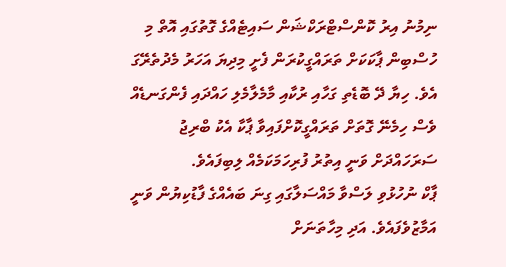ނިމުނު އިރު ކޮންސްޓްރަކްޝަން ސައިޓެއްގެ ގޮތުގައި އޮތް މި ހުސްބިން ޕާކަކަށް ތަރައްގީކުރަން ފެށީ މިދިޔަ އަހަރު މެދުތެރޭގަ އެވެ. ހިޔާ ދޭ ބޮޑެތި ގަހާއި ރުކާއި މާމެލާމެލި ހައްދައި ފެންގަނޑެއް ވެސް ހިމެނޭ ގޮތަށް ތަރައްގީކޮށްފައިވާ ޕާކާ އެކު ބްރިޖު ސަރަހައްދަށް ވަނީ އިތުރު ފުރިހަމަކަމެއް ލިބިފައެވެ.
ޕާކް ނުހުޅުވި ލަސްވާ މައްސަލާގައި ގިނަ ބައެއްގެ ފާޑުކިޔުން ވަނީ އަމާޒުވެފައެވެ. އަދި މިހާތަނަށް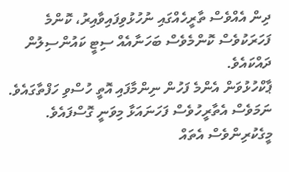ދިން އެއްވެސް ތާރީހެއްގައި ނުހުޅުވިފައިވާއިރު، ކޮންމެ ފަހަރަކުވެސް ކޮންމެވެސް ބަހަނާއެއް ސިޓީ ކައުންސިލުން ދައްކައެވެ.
ޕާކްހުޅުވަން އެންމެ ފަހުން ނިންމާފައި އޮތީ ހުސްވި ހަފްތާގައެވެ. ނަމަވެސް އެތާރީހުވެސް ފަހަނައަޅާ މިވަނީ ގޮސްފައެވެ. މީގެކުރިންވެސް އެތައް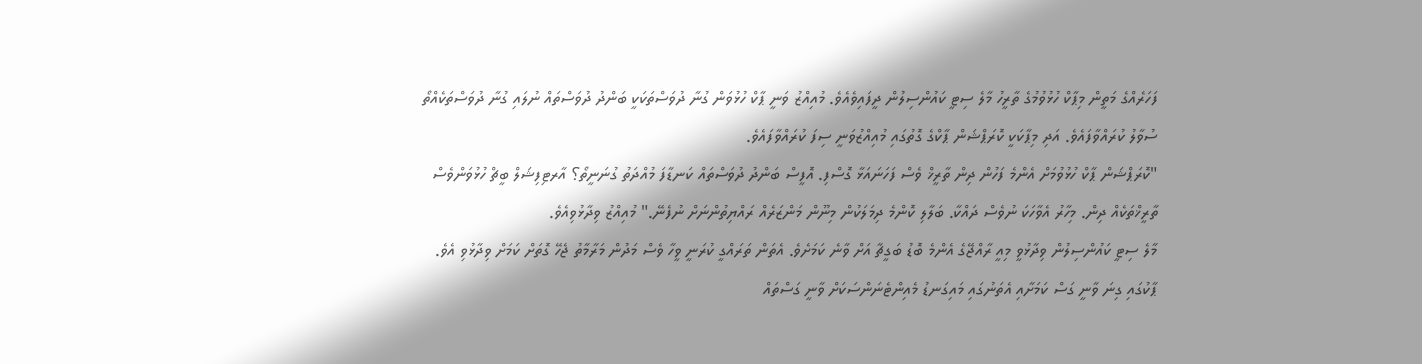ފަހަރެއްގެ މަތީން މިޕާކް ހުޅުވުމުގެ ތާރީހު މާލެ ސިޓީ ކައުންސިލުން ދީފައިވެއެވެ. މުއިއްޒު ވަނީ ޕާކް ހުޅުވަން ގުނާ ދުވަސްތަކަކީ ބަންދު ދުވަސްތައް ނުލައި ގުނާ ދުވަސްތަކެއްތޯ ސުވާލު ކުރައްވާފައެވެ. އަދި މިޕާކަކީ ކޮރަޕްޝަން ޕާކްގެ ގޮތުގައި މުއިއްޒުވަނީ ސިފަ ކުރައްވާފައެވެ.
"ކޮރަޕްޝަން ޕާކް ހުޅުވުމަށް އެންމެ ފަހުން ދިން ތާރީޚް ވެސް ފަހަނައަޅާ ގޮސްފި. އޮފީސް ބަންދު ދުވަސްތައް ކަނޑާފަ މުއްދަތު ގުނަނީތޯ؟ އާރޓިފިޝަލް ބީޗް ހުޅުވަންވެސް ތާރީޚްތަކެއް ދިން. މިހާރު އެވާހަކަ ނުވެސް ދައްކާ. ބަލާލި ކޮންމެ ދިމަލަކުން މިނޫން މަންޒަރެއް ރައްޔިތުންނަށް ނުފެނޭ." މުއިއްޒު ވިދާޅުވިއެވެ.
މާލެ ސިޓީ ކައުންސިލުން ވިދާޅުވީ މިއީ ރާއްޖޭގެ އެންމެ ބޮޑު ބަގީޗާ އަށް ވާނެ ކަމަށެވެ. އެތަން ތަރައްގީ ކުރަނީ ވީހާ ވެސް މަދުން މަރާމާތު ޖެހޭ ގޮތަށް ކަމަށް ވިދާޅުވި އެވެ. ޕާކުގައި ގިނަ ވާނީ ގަސް ކަމަށާއި އެތަނުގައި މައިގަނޑު މެއިންޓެނަންސަކަށް ވާނީ ގަސްތައް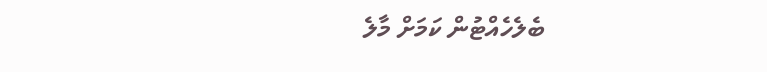ބެލެހެއްޓުން ކަމަށް މާލެ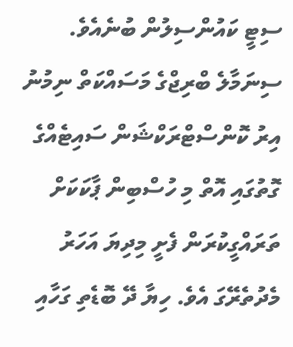ސިޓީ ކައުންސިލުން ބުނެއެވެ.
ސިނަމާލެ ބްރިޖްގެ މަސައްކަތް ނިމުނު އިރު ކޮންސްޓްރަކްޝަން ސައިޓެއްގެ ގޮތުގައި އޮތް މި ހުސްބިން ޕާކަކަށް ތަރައްގީކުރަން ފެށީ މިދިޔަ އަހަރު މެދުތެރޭގަ އެވެ. ހިޔާ ދޭ ބޮޑެތި ގަހާއި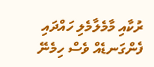ރުކާއި މާމެލާމެލި ހައްދައި ފެންގަނޑެއް ވެސް ހިމެނޭ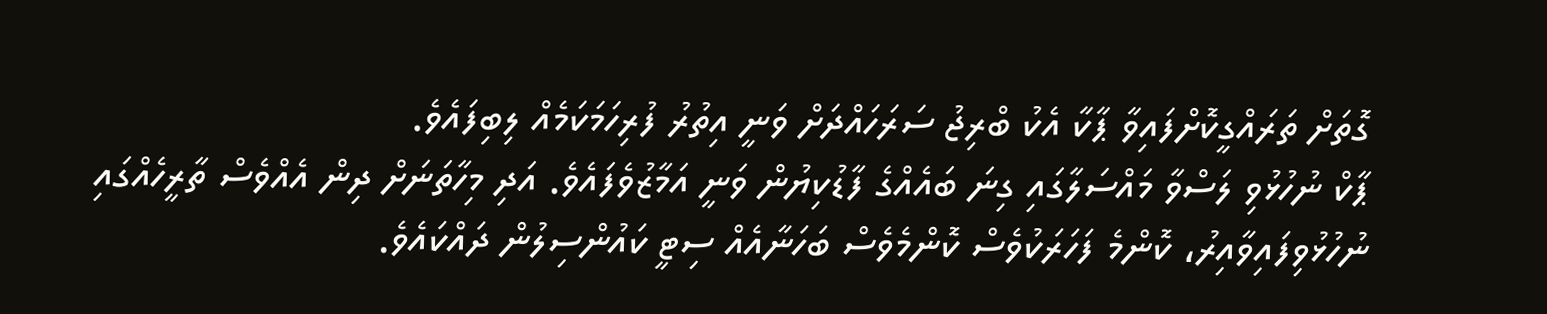ގޮތަށް ތަރައްގީކޮށްފައިވާ ޕާކާ އެކު ބްރިޖު ސަރަހައްދަށް ވަނީ އިތުރު ފުރިހަމަކަމެއް ލިބިފައެވެ.
ޕާކް ނުހުޅުވި ލަސްވާ މައްސަލާގައި ގިނަ ބައެއްގެ ފާޑުކިޔުން ވަނީ އަމާޒުވެފައެވެ. އަދި މިހާތަނަށް ދިން އެއްވެސް ތާރީހެއްގައި ނުހުޅުވިފައިވާއިރު، ކޮންމެ ފަހަރަކުވެސް ކޮންމެވެސް ބަހަނާއެއް ސިޓީ ކައުންސިލުން ދައްކައެވެ.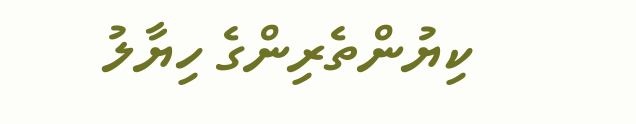ކިޔުންތެރިންގެ ހިޔާލު